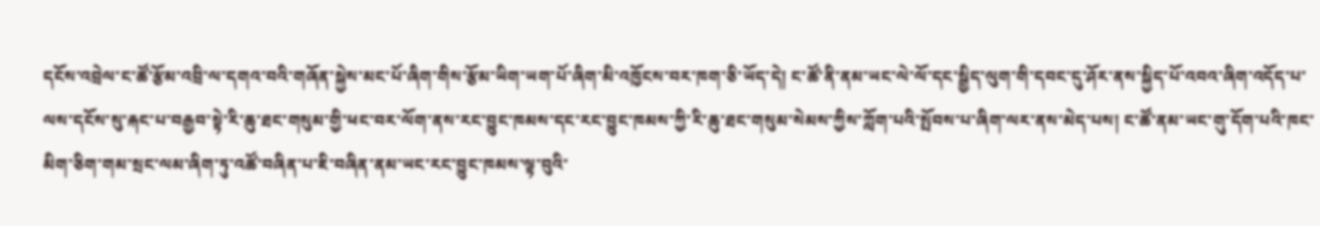དངོས་འབྲེལ་ང་ཚོ་རྩོམ་འབྲི་ལ་དགའ་བའི་གཞོན་སྐྱེས་མང་པོ་ཞིག་གིས་རྩོམ་ཡིག་ཡག་པོ་ཞིག་མི་འཁྱོངས་བར་ཁག་ཅི་ཡོད་དེ། ང་ཚོ་ནི་ནམ་ཡང་ལེ་ལོ་དང་སྒྱིད་ལུག་གི་དབང་དུ་ཤོར་ནས་སྐྱིད་པོ་འབའ་ཞིག་འདོད་པ་ལས་དངོས་སུ་རྐང་པ་བརྒྱབ་སྟེ་རི་ཆུ་ཐང་གསུམ་གྱི་ཕང་བར་ལོག་ནས་རང་བྱུང་ཁམས་དང་རང་བྱུང་ཁམས་ཀྱི་རི་ཆུ་ཐང་གསུམ་སེམས་ཀྱིས་ཀློག་པའི་སྤོབས་པ་ཞིག་ལར་ནས་མེད་པས། ང་ཚོ་ནམ་ཡང་གུ་དོག་པའི་ཁང་མིག་ཅིག་གམ་སྲང་ལམ་ཞིག་ཏུ་འཚོ་བཞིན་པ་ཇི་བཞིན་ནམ་ཡང་རང་བྱུང་ཁམས་ལྟ་བུའི་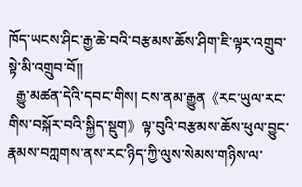ཁོད་ཡངས་ཤིང་རྒྱ་ཆེ་བའི་བརྩམས་ཆོས་ཤིག་ཇི་ལྟར་འགྲུབ་སྟེ་མི་འགྲུབ་བོ།།
  རྒྱུ་མཚན་དེའི་དབང་གིས། ངས་ནམ་རྒྱུན《རང་ཡུལ་རང་གིས་བསྐོར་བའི་སྐྱིད་སྡུག》ལྟ་བུའི་བརྩམས་ཆོས་ཕུལ་བྱུང་རྣམས་བཀླགས་ནས་རང་ཉིད་ཀྱི་ལུས་སེམས་གཉིས་ལ་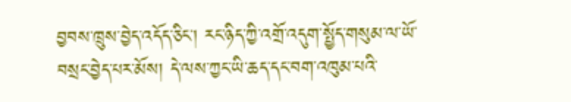བྱབས་ཁྲུས་བྱེད་འདོད་ཅིང་། རང་ཉིད་ཀྱི་འགྲོ་འདུག་སྤྱོད་གསུམ་ལ་ཡོ་བསྲང་བྱེད་པར་མོས། དེ་ལས་ཀྱང་ཡི་ཆད་དང་བག་འཁུམ་པའི་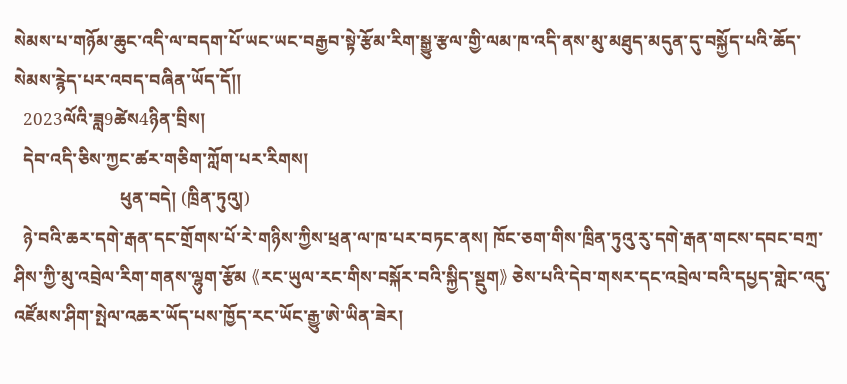སེམས་པ་གཉོམ་ཆུང་འདི་ལ་བདག་པོ་ཡང་ཡང་བརྒྱབ་སྟེ་རྩོམ་རིག་སྒྱུ་རྩལ་གྱི་ལམ་ཁ་འདི་ནས་མུ་མཐུད་མདུན་དུ་བསྐྱོད་པའི་ཆོད་སེམས་རྙེད་པར་འབད་བཞིན་ཡོད་དོ།།
  2023ལོའི་ཟླ9ཚེས4ཉིན་བྲིས།
  དེབ་འདི་ཅིས་ཀྱང་ཚར་གཅིག་ཀློག་པར་རིགས།
                        ཕུན་བདེ། (ཁྲིན་ཏུའུ།)
  ཉེ་བའི་ཆར་དགེ་རྒན་དང་གྲོགས་པོ་རེ་གཉིས་ཀྱིས་ཕྲན་ལ་ཁ་པར་བཏང་ནས། ཁོང་ཅག་གིས་ཁྲིན་ཏུའུ་རུ་དགེ་རྒན་གངས་དབང་བཀྲ་ཤིས་ཀྱི་མུ་འབྲེལ་རིག་གནས་ལྷུག་རྩོམ 《རང་ཡུལ་རང་གིས་བསྐོར་བའི་སྐྱིད་སྡུག》 ཅེས་པའི་དེབ་གསར་དང་འབྲེལ་བའི་དཔྱད་གླེང་འདུ་འཛོམས་ཤིག་སྤེལ་འཆར་ཡོད་པས་ཁྱོད་རང་ཡོང་རྒྱུ་ཨེ་ཡིན་ཟེར།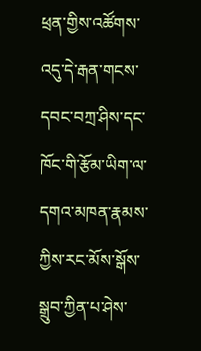ཕྲན་གྱིས་འཚོགས་འདུ་དེ་རྒན་གངས་དབང་བཀྲ་ཤིས་དང་ཁོང་གི་རྩོམ་ཡིག་ལ་དགའ་མཁན་རྣམས་ཀྱིས་རང་མོས་སྒོས་སྒྲུབ་ཀྱིན་པ་ཤེས་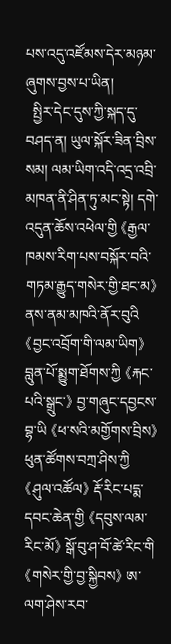པས་འདུ་འཛོམས་དེར་མཉམ་ཞུགས་བྱས་པ་ཡིན།
  སྤྱིར་དེང་དུས་ཀྱི་སྐད་དུ་བཤད་ན། ཡུལ་སྐོར་ཟིན་བྲིས་སམ། ལམ་ཡིག་འདི་འདྲ་འབྲི་མཁན་ནི་ཤིན་ཏུ་མང་སྟེ། དགེ་འདུན་ཆོས་འཕེལ་གྱི 《རྒྱལ་ཁམས་རིག་པས་བསྐོར་བའི་གཏམ་རྒྱུད་གསེར་གྱི་ཐང་མ》 ནས་ནམ་མཁའི་ནོར་བུའི 《བྱང་འབྲོག་གི་ལམ་ཡིག》 བླུན་པོ་སྨྱུག་ཐོགས་ཀྱི 《རྐང་པའི་སྒྲུང་》 བྱ་གཞུང་དབྱངས་བྷ་ཡི 《ཕ་སའི་མགྱོགས་བྲིས》 ཕུན་ཚོགས་བཀྲ་ཤིས་ཀྱི 《ཤུལ་འཚོལ》 རྡོ་རིང་པདྨ་དབང་ཆེན་གྱི 《དབུས་ལམ་རིང་མོ》 སྒོ་བུ་ཤ་བོ་ཚེ་རིང་གི 《གསེར་གྱི་བྱ་སྐྱིབས》 ཨ་ལག་ཤེས་རབ་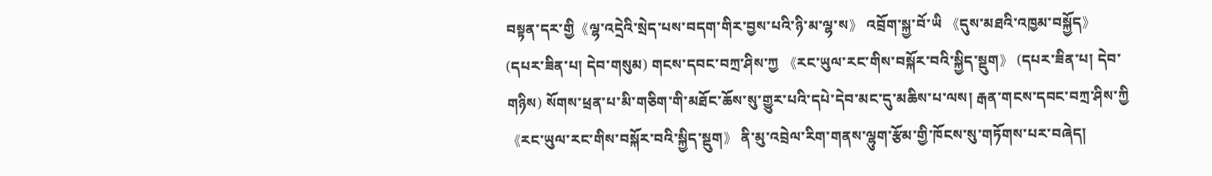བསྟན་དར་གྱི《ལྷ་འདྲེའི་སྲེད་པས་བདག་གིར་བྱས་པའི་ཉི་མ་ལྷ་ས》 འབྲོག་སྐྱ་བོ་ཡི 《དུས་མཐའི་འཁྱམ་བསྐྱོད》 (དཔར་ཟིན་པ། དེབ་གསུམ) གངས་དབང་བཀྲ་ཤིས་ཀྱ 《རང་ཡུལ་རང་གིས་བསྐོར་བའི་སྐྱིད་སྡུག》 (དཔར་ཟིན་པ། དེབ་གཉིས) སོགས་ཕྲན་པ་མི་གཅིག་གི་མཐོང་ཆོས་སུ་གྱུར་པའི་དཔེ་དེབ་མང་དུ་མཆིས་པ་ལས། རྒན་གངས་དབང་བཀྲ་ཤིས་ཀྱི 《རང་ཡུལ་རང་གིས་བསྐོར་བའི་སྐྱིད་སྡུག》 ནི་མུ་འབྲེལ་རིག་གནས་ལྷུག་རྩོམ་གྱི་ཁོངས་སུ་གཏོགས་པར་བཞེད།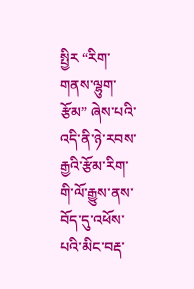སྤྱིར “རིག་གནས་ལྷུག་རྩོམ” ཞེས་པའི་འདི་ནི་ཉེ་རབས་རྒྱའི་རྩོམ་རིག་གི་ལོ་རྒྱུས་ནས་བོད་དུ་འཕོས་པའི་མིང་བརྡ་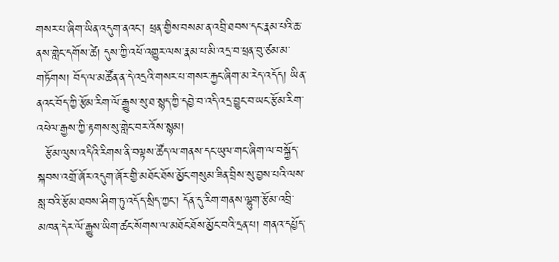གསར་པ་ཞིག་ཡིན་འདུག་ནའང་། ཕྲན་གྱིས་བསམ་ན་འབྲི་ཐབས་དང་རྣམ་པའི་ཆ་ནས་གླེང་དགོས་ཚེ། དུས་ཀྱི་འཕོ་འགྱུར་ལས་རྣམ་པ་མི་འདྲ་བ་ཕྲན་བུ་ཙམ་མ་གཏོགས། བོད་ལ་མཚོན་ན་དེ་འདྲའི་གསར་པ་གསར་རྐྱང་ཞིག་མ་རེད་འདོད། ཡིན་ནའང་བོད་ཀྱི་རྩོམ་རིག་ལོ་རྒྱུས་སུ་ཐ་སྙད་ཀྱི་དབྱེ་བ་འདི་འདྲ་བྱུང་བ་ཡང་རྩོམ་རིག་འཕེལ་རྒྱས་ཀྱི་རྟགས་སུ་གླེང་བར་འོས་སྙམ།
  རྩོམ་ལུས་འདིའི་རིགས་ནི་བལྟས་ཚོད་ལ་གནས་དང་ཡུལ་གང་ཞིག་ལ་བསྐྱོད་སྐབས་འགྲོ་ཞོར་འདུག་ཞོར་གྱི་མཐོང་ཐོས་མྱོང་གསུམ་ཟིན་བྲིས་སུ་བྱས་པའི་ལས་སླ་བའི་རྩོམ་ཐབས་ཤིག་ཏུ་འདོད་སྲིད་ཀྱང་། དོན་དུ་རིག་གནས་ལྷུག་རྩོམ་འབྲི་མཁན་དེར་ལོ་རྒྱུས་ཡིག་ཚང་སོགས་ལ་མཐོང་ཐོས་མྱོང་བའི་དྲན་པ། གནའ་དཔྱོད་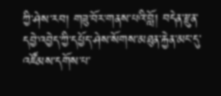ཀྱི་ཤེས་རབ། གཟུ་བོར་གནས་པའི་བློ། བདེན་རྫུན་དབྱེ་འབྱེད་ཀྱི་དཔྱོད་ཤེས་སོགས་མཐུན་རྐྱེན་མང་དུ་འཛོམས་དགོས་པ་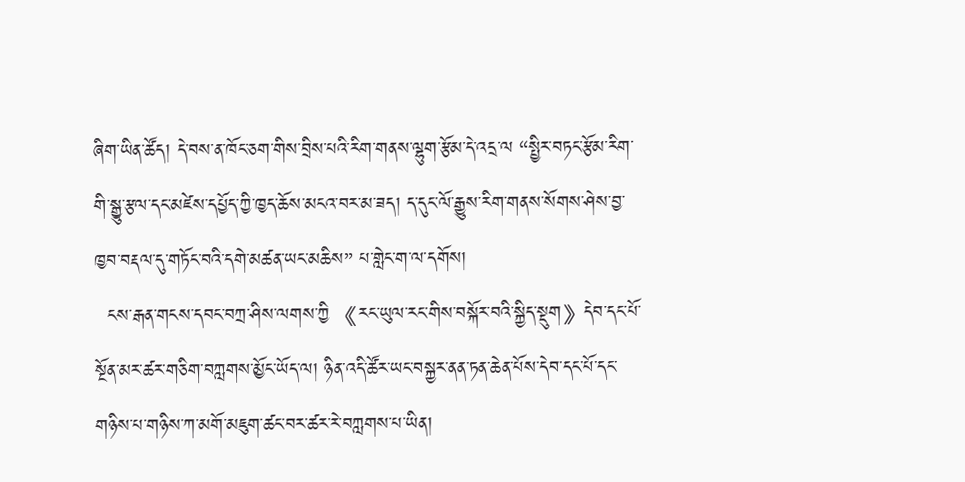ཞིག་ཡིན་ཚོད། དེ་བས་ན་ཁོང་ཅག་གིས་བྲིས་པའི་རིག་གནས་ལྷུག་རྩོམ་དེ་འདྲ་ལ “སྤྱིར་བཏང་རྩོམ་རིག་གི་སྒྱུ་རྩལ་དང་མཛེས་དཔྱོད་ཀྱི་ཁྱད་ཆོས་མངའ་བར་མ་ཟད། ད་དུང་ལོ་རྒྱུས་རིག་གནས་སོགས་ཤེས་བྱ་ཁྱབ་བརྡལ་དུ་གཏོང་བའི་དགེ་མཚན་ཡང་མཆིས” པ་གླེང་ག་ལ་དགོས།
  ངས་རྒན་གངས་དབང་བཀྲ་ཤིས་ལགས་ཀྱི 《རང་ཡུལ་རང་གིས་བསྐོར་བའི་སྐྱིད་སྡུག》དེབ་དང་པོ་སྔོན་མར་ཚར་གཅིག་བཀླགས་མྱོང་ཡོད་ལ། ཉིན་འདི་ཚོར་ཡང་བསྐྱར་ནན་ཏན་ཆེན་པོས་དེབ་དང་པོ་དང་གཉིས་པ་གཉིས་ཀ་མགོ་མཇུག་ཚང་བར་ཚར་རེ་བཀླགས་པ་ཡིན།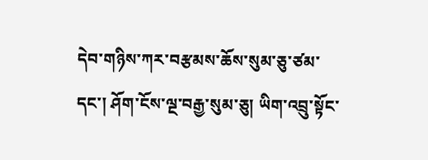དེབ་གཉིས་ཀར་བརྩམས་ཆོས་སུམ་ཅུ་ཙམ་དང་། ཤོག་ངོས་ལྔ་བརྒྱ་སུམ་ཅུ། ཡིག་འབྲུ་སྟོང་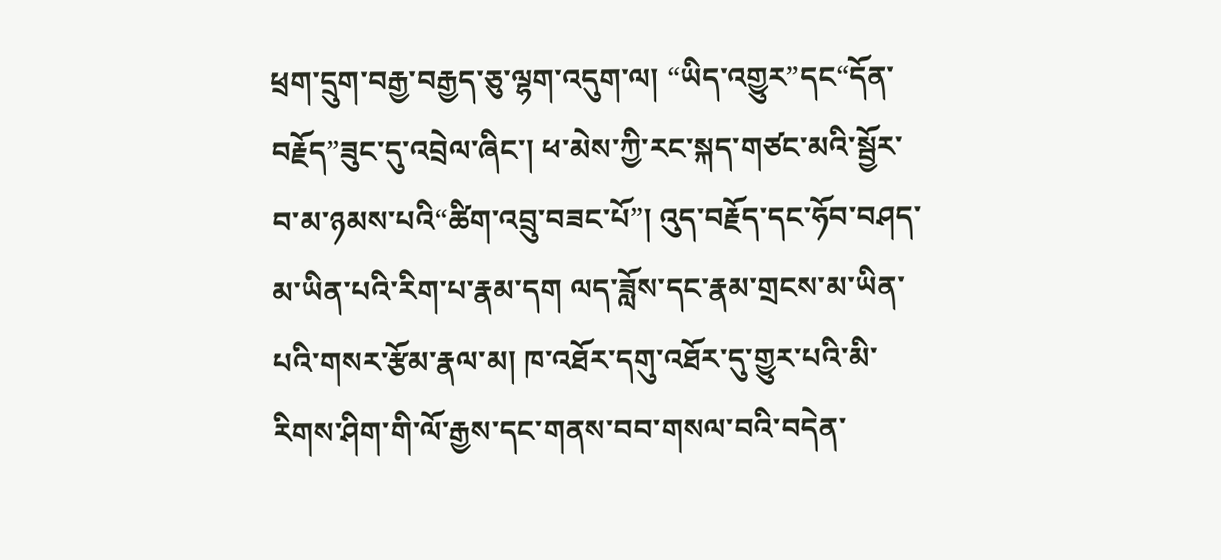ཕྲག་དྲུག་བརྒྱ་བརྒྱད་ཅུ་ལྷག་འདུག་ལ། “ཡིད་འགྱུར”དང“དོན་བརྗོད”ཟུང་དུ་འབྲེལ་ཞིང་། ཕ་མེས་ཀྱི་རང་སྐད་གཙང་མའི་སྦྱོར་བ་མ་ཉམས་པའི“ཚིག་འབྲུ་བཟང་པོ”། འུད་བརྗོད་དང་ཧོབ་བཤད་མ་ཡིན་པའི་རིག་པ་རྣམ་དག ལད་ཟློས་དང་རྣམ་གྲངས་མ་ཡིན་པའི་གསར་རྩོམ་རྣལ་མ། ཁ་འཐོར་དགུ་འཐོར་དུ་གྱུར་པའི་མི་རིགས་ཤིག་གི་ལོ་རྒྱས་དང་གནས་བབ་གསལ་བའི་བདེན་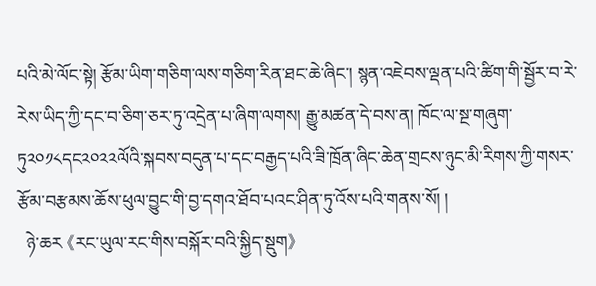པའི་མེ་ལོང་སྟེ། རྩོམ་ཡིག་གཅིག་ལས་གཅིག་རིན་ཐང་ཆེ་ཞིང་། སྙན་འཇེབས་ལྡན་པའི་ཚིག་གི་སྦྱོར་བ་རེ་རེས་ཡིད་ཀྱི་དང་བ་ཅིག་ཅར་ཏུ་འདྲེན་པ་ཞིག་ལགས། རྒྱུ་མཚན་དེ་བས་ན། ཁོང་ལ་སྔ་གཞུག་ཏུ༢༠༡༨དང༢༠༢༢ལོའི་སྐབས་བདུན་པ་དང་བརྒྱད་པའི་ཟི་ཁྲོན་ཞིང་ཆེན་གྲངས་ཉུང་མི་རིགས་ཀྱི་གསར་རྩོམ་བརྩམས་ཆོས་ཕུལ་བྱུང་གི་བྱ་དགའ་ཐོབ་པའང་ཤིན་ཏུ་འོས་པའི་གནས་སོ། །
  ཉེ་ཆར 《རང་ཡུལ་རང་གིས་བསྐོར་བའི་སྐྱིད་སྡུག》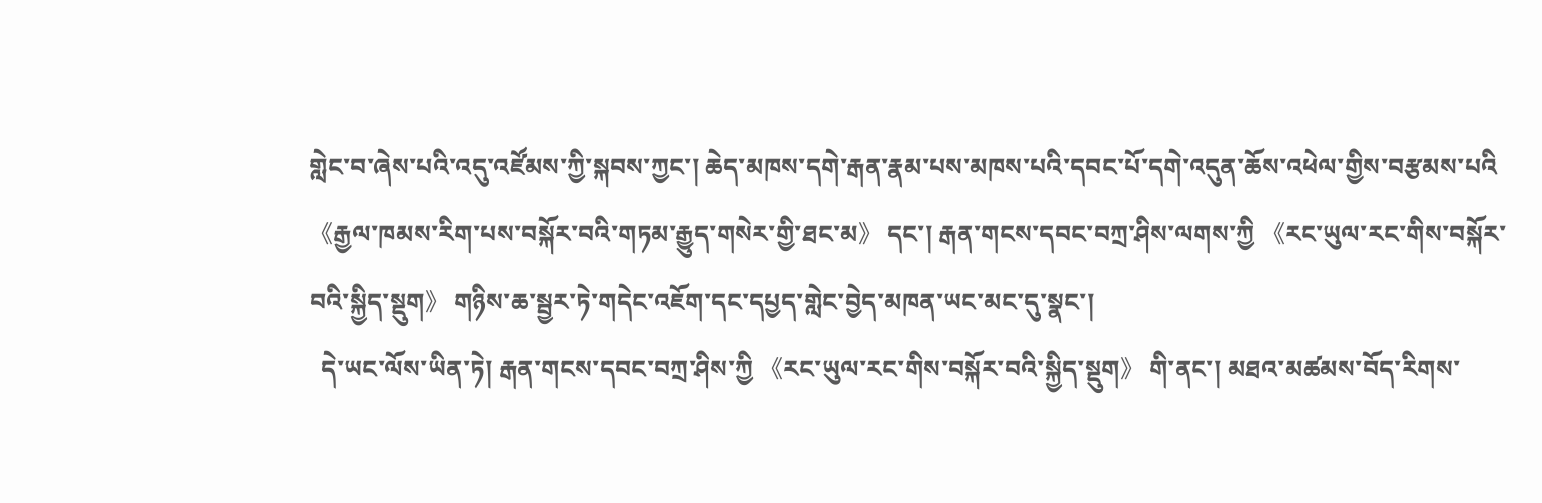གླེང་བ་ཞེས་པའི་འདུ་འཛོམས་ཀྱི་སྐབས་ཀྱང་། ཆེད་མཁས་དགེ་རྒན་རྣམ་པས་མཁས་པའི་དབང་པོ་དགེ་འདུན་ཆོས་འཕེལ་གྱིས་བརྩམས་པའི 《རྒྱལ་ཁམས་རིག་པས་བསྐོར་བའི་གཏམ་རྒྱུད་གསེར་གྱི་ཐང་མ》 དང་། རྒན་གངས་དབང་བཀྲ་ཤིས་ལགས་ཀྱི 《རང་ཡུལ་རང་གིས་བསྐོར་བའི་སྐྱིད་སྡུག》 གཉིས་ཆ་སྦྱར་ཏེ་གདེང་འཇོག་དང་དཔྱད་གླེང་བྱེད་མཁན་ཡང་མང་དུ་སྣང་།
  དེ་ཡང་ལོས་ཡིན་ཏེ། རྒན་གངས་དབང་བཀྲ་ཤིས་ཀྱི 《རང་ཡུལ་རང་གིས་བསྐོར་བའི་སྐྱིད་སྡུག》 གི་ནང་། མཐའ་མཚམས་བོད་རིགས་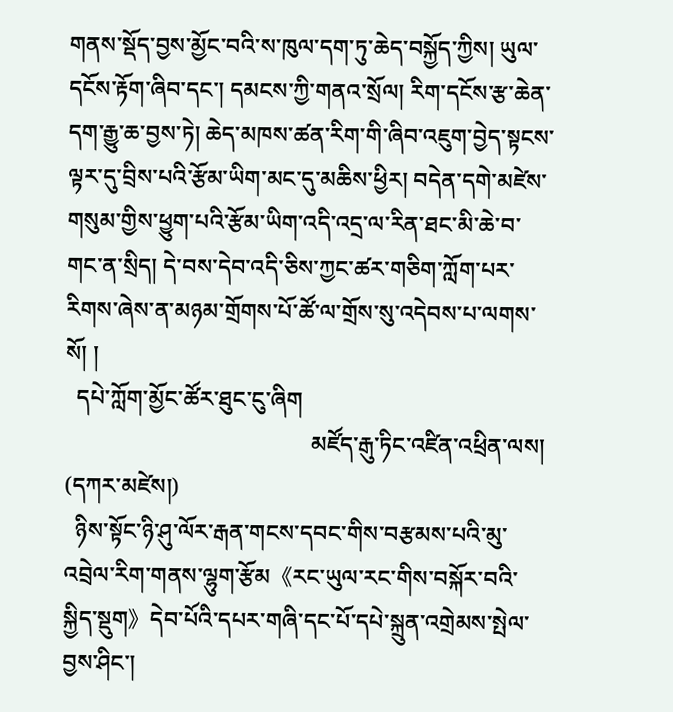གནས་སྡོད་བྱས་མྱོང་བའི་ས་ཁུལ་དག་ཏུ་ཆེད་བསྐྱོད་ཀྱིས། ཡུལ་དངོས་རྟོག་ཞིབ་དང་། དམངས་ཀྱི་གནའ་སྲོལ། རིག་དངོས་རྩ་ཆེན་དག་རྒྱུ་ཆ་བྱས་ཏེ། ཆེད་མཁས་ཚན་རིག་གི་ཞིབ་འཇུག་བྱེད་སྟངས་ལྟར་དུ་བྲིས་པའི་རྩོམ་ཡིག་མང་དུ་མཆིས་ཕྱིར། བདེན་དགེ་མཛེས་གསུམ་གྱིས་ཕྱུག་པའི་རྩོམ་ཡིག་འདི་འདྲ་ལ་རིན་ཐང་མི་ཆེ་བ་གང་ན་སྲིད། དེ་བས་དེབ་འདི་ཅིས་ཀྱང་ཚར་གཅིག་ཀློག་པར་རིགས་ཞེས་ན་མཉམ་གྲོགས་པོ་ཚོ་ལ་གྲོས་སུ་འདེབས་པ་ལགས་སོ། །
  དཔེ་ཀློག་མྱོང་ཚོར་ཐུང་ངུ་ཞིག
                                           མཛོད་རྒུ་ཏིང་འཛིན་འཕྲིན་ལས། (དཀར་མཛེས།)
  ཉིས་སྟོང་ཉི་ཤུ་ལོར་རྒན་གངས་དབང་གིས་བརྩམས་པའི་མུ་འབྲེལ་རིག་གནས་ལྷུག་རྩོམ《རང་ཡུལ་རང་གིས་བསྐོར་བའི་སྐྱིད་སྡུག》དེབ་པོའི་དཔར་གཞི་དང་པོ་དཔེ་སྐྲུན་འགྲེམས་སྤེལ་བྱས་ཤིང་།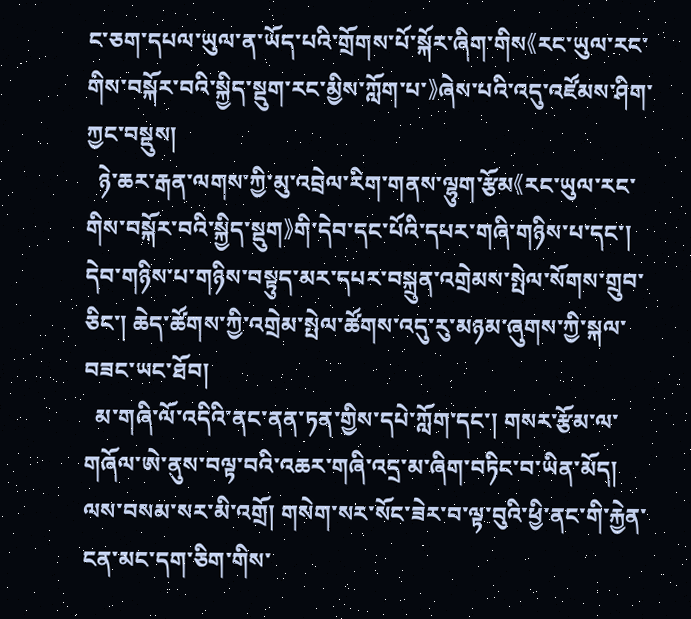ང་ཅག་དཔལ་ཡུལ་ན་ཡོད་པའི་གྲོགས་པོ་སྐོར་ཞིག་གིས《རང་ཡུལ་རང་གིས་བསྐོར་བའི་སྐྱིད་སྡུག་རང་མྱིས་ཀློག་པ་》ཞེས་པའི་འདུ་འཛོམས་ཤིག་ཀྱང་བསྡུས།
  ཉེ་ཆར་རྒན་ལགས་ཀྱི་མུ་འབྲེལ་རིག་གནས་ལྷུག་རྩོམ《རང་ཡུལ་རང་གིས་བསྐོར་བའི་སྐྱིད་སྡུག》གི་དེབ་དང་པོའི་དཔར་གཞི་གཉིས་པ་དང་། དེབ་གཉིས་པ་གཉིས་བསྟུད་མར་དཔར་བསྐྲུན་འགྲེམས་སྤེལ་སོགས་གྲུབ་ཅིང་། ཆེད་ཚོགས་ཀྱི་འགྲེམ་སྤེལ་ཚོགས་འདུ་རུ་མཉམ་ཞུགས་ཀྱི་སྐལ་བཟང་ཡང་ཐོབ།
  མ་གཞི་ལོ་འདིའི་ནང་ནན་ཏན་གྱིས་དཔེ་ཀློག་དང་། གསར་རྩོམ་ལ་གཞོལ་ཨེ་ནུས་བལྟ་བའི་འཆར་གཞི་འདྲ་མ་ཞིག་བཏིང་བ་ཡིན་མོད། ལས་བསམ་སར་མི་འགྲོ། གསེག་སར་སོང་ཟེར་བ་ལྟ་བུའི་ཕྱི་ནང་གི་རྐྱེན་ངན་མང་དག་ཅིག་གིས་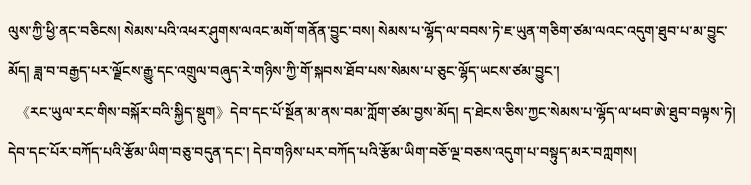ལུས་ཀྱི་ཕྱི་ནང་བཅིངས། སེམས་པའི་འཕར་ཤུགས་ལའང་མགོ་གནོན་བྱུང་བས། སེམས་པ་ལྷོད་ལ་བབས་ཏེ་ཇ་ཡུན་གཅིག་ཙམ་ལའང་འདུག་ཐུབ་པ་མ་བྱུང་མོད། ཟླ་བ་བརྒྱད་པར་ལྗོངས་རྒྱུ་དང་འགྲུལ་བཞུད་རེ་གཉིས་ཀྱི་གོ་སྐབས་ཐོབ་པས་སེམས་པ་ཅུང་ལྷོད་ཡངས་ཙམ་བྱུང་།
  《རང་ཡུལ་རང་གིས་བསྐོར་བའི་སྐྱིད་སྡུག》དེབ་དང་པོ་སྔོན་མ་ནས་བམ་ཀློག་ཙམ་བྱས་མོད། ད་ཐེངས་ཅིས་ཀྱང་སེམས་པ་ལྷོད་ལ་ཕབ་ཨེ་ཐུབ་བལྟས་ཏེ། དེབ་དང་པོར་བཀོད་པའི་རྩོམ་ཡིག་བཅུ་བདུན་དང་། དེབ་གཉིས་པར་བཀོད་པའི་རྩོམ་ཡིག་བཅོ་ལྔ་བཅས་འདུག་པ་བསྟུད་མར་བཀླགས།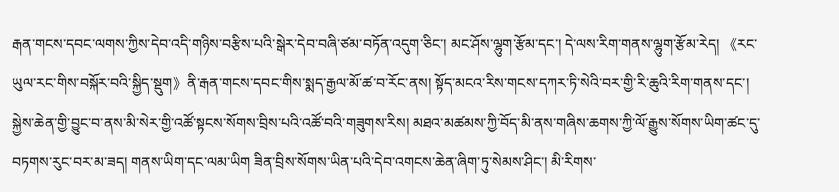རྒན་གངས་དབང་ལགས་ཀྱིས་དེབ་འདི་གཉིས་བརྩིས་པའི་སྒེར་དེབ་བཞི་ཙམ་བཏོན་འདུག་ཅིང་། མང་ཤོས་ལྷུག་རྩོམ་དང་། དེ་ལས་རིག་གནས་ལྷུག་རྩོམ་རེད། 《རང་ཡུལ་རང་གིས་བསྐོར་བའི་སྐྱིད་སྡུག》ནི་རྒན་གངས་དབང་གིས་སྨད་རྒྱལ་མོ་ཚ་བ་རོང་ནས། སྟོད་མངའ་རིས་གངས་དཀར་ཏི་སེའི་བར་གྱི་རི་ཆུའི་རིག་གནས་དང་། སྐྱེས་ཆེན་གྱི་བྱུང་བ་ནས་མི་སེར་གྱི་འཚོ་སྟངས་སོགས་བྲིས་པའི་འཚོ་བའི་གཟུགས་རིས། མཐའ་མཚམས་ཀྱི་བོད་མི་ནས་གཞིས་ཆགས་ཀྱི་ལོ་རྒྱུས་སོགས་ཡིག་ཚང་དུ་བཏགས་རུང་བར་མ་ཟད། གནས་ཡིག་དང་ལམ་ཡིག ཟིན་བྲིས་སོགས་ཡིན་པའི་དེབ་འགངས་ཆེན་ཞིག་ཏུ་སེམས་ཤིང་། མི་རིགས་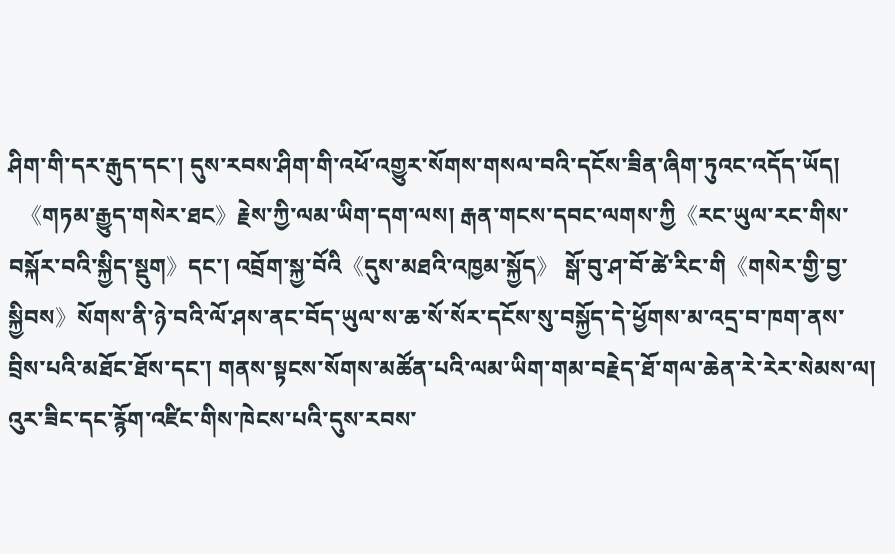ཤིག་གི་དར་རྒུད་དང་། དུས་རབས་ཤིག་གི་འཕོ་འགྱུར་སོགས་གསལ་བའི་དངོས་ཟིན་ཞིག་ཏུའང་འདོད་ཡོད།
  《གཏམ་རྒྱུད་གསེར་ཐང》རྗེས་ཀྱི་ལམ་ཡིག་དག་ལས། རྒན་གངས་དབང་ལགས་ཀྱི《རང་ཡུལ་རང་གིས་བསྐོར་བའི་སྐྱིད་སྡུག》དང་། འབྲོག་སྐྱ་བོའི《དུས་མཐའི་འཁྱམ་སྐྱོད》 སྒོ་བུ་ཤ་བོ་ཚེ་རིང་གི《གསེར་གྱི་བྱ་སྐྱིབས》སོགས་ནི་ཉེ་བའི་ལོ་ཤས་ནང་བོད་ཡུལ་ས་ཆ་སོ་སོར་དངོས་སུ་བསྐྱོད་དེ་ཕྱོགས་མ་འདྲ་བ་ཁག་ནས་བྲིས་པའི་མཐོང་ཐོས་དང་། གནས་སྟངས་སོགས་མཚོན་པའི་ལམ་ཡིག་གམ་བརྗེད་ཐོ་གལ་ཆེན་རེ་རེར་སེམས་ལ། འུར་ཟིང་དང་རྙོག་འཛིང་གིས་ཁེངས་པའི་དུས་རབས་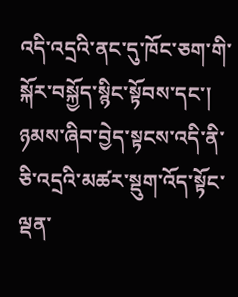འདི་འདྲའི་ནང་དུ་ཁོང་ཅག་གི་སྐོར་བསྐྱོད་སྙིང་སྟོབས་དང་། ཉམས་ཞིབ་བྱེད་སྟངས་འདི་ནི་ཅི་འདྲའི་མཚར་སྡུག་འོད་སྟོང་ལྡན་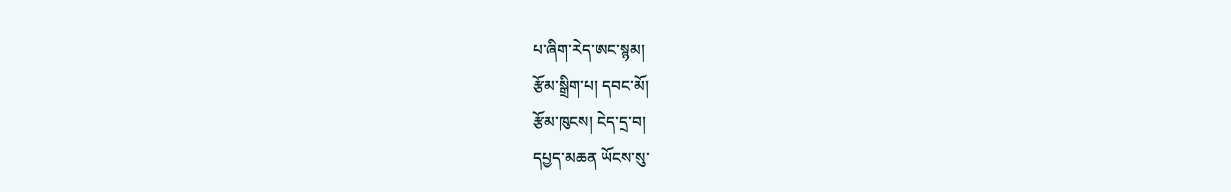པ་ཞིག་རེད་ཨང་སྙམ།
རྩོམ་སྒྲིག་པ། དབང་མོ།
རྩོམ་ཁུངས། ངེད་དྲ་བ།
དཔྱད་མཆན ཡོངས་སུ་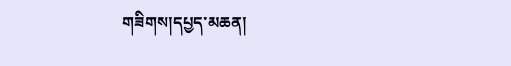གཟིགས།དཔྱད་མཆན།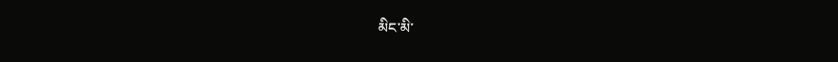མིང་མི་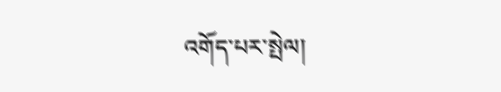འགོད་པར་སྤེལ།